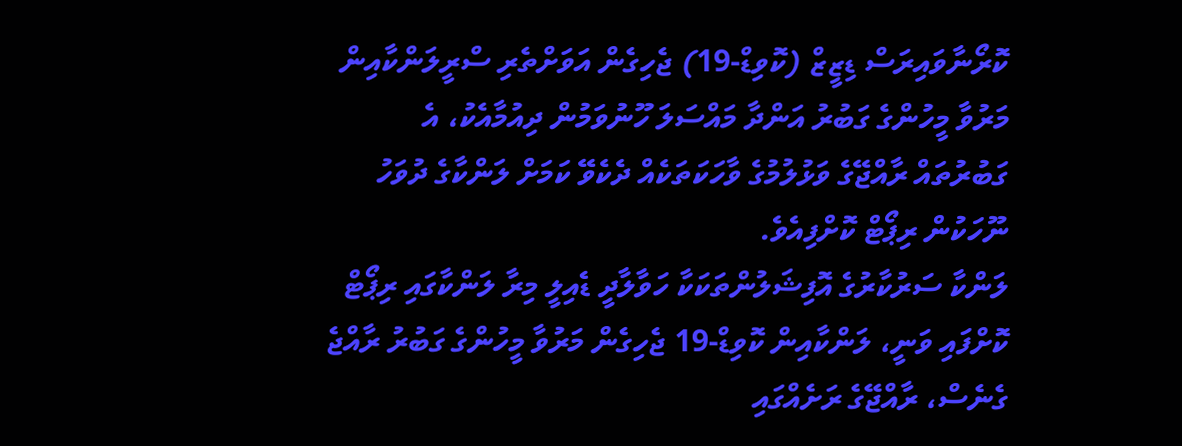ކޮރޯނާވައިރަސް ޑިޒީޒް (ކޮވިޑް-19) ޖެހިގެން އަވަށްތެރި ސްރީލަންކާއިން މަރުވާ މީހުންގެ ގަބުރު އަންދާ މައްސަލަ ހޫނުވަމުން ދިއުމާއެކު، އެ ގަބުރުތައް ރާއްޖޭގެ ވަޅުލުމުގެ ވާހަކަތަކެއް ދެކެވޭ ކަމަށް ލަންކާގެ ދުވަހު ނޫހަކުން ރިޕޯޓް ކޮށްފިއެވެ.
ލަންކާ ސަރުކާރުގެ އޮފިޝަލުންތަކަކާ ހަވާލާދީ ޑެއިލީ މިރާ ލަންކާގައި ރިޕޯޓް ކޮށްފައި ވަނީ، ލަންކާއިން ކޮވިޑް-19 ޖެހިގެން މަރުވާ މީހުންގެ ގަބުރު ރާއްޖެ ގެނެސް، ރާއްޖޭގެ ރަށެއްގައި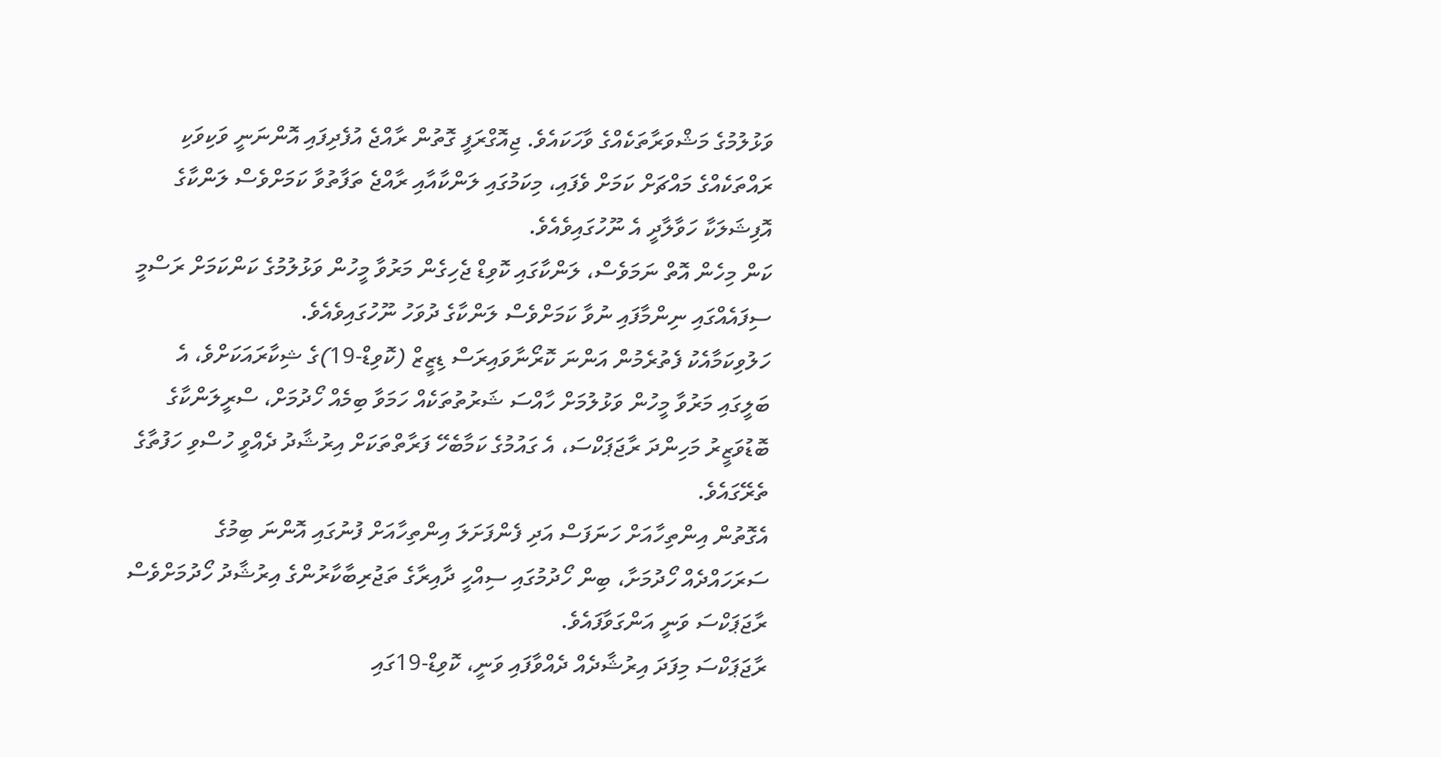ވަޅުލުމުގެ މަޝްވަރާތަކެއްގެ ވާހަކައެވެ. ޖިއޮގްރަފީ ގޮތުން ރާއްޖެ އުފެދިފައި އޮންނަނީ ވަކިވަކި ރައްތަކެއްގެ މައްޗަށް ކަމަށް ވެފައި، މިކަމުގައި ލަންކާއާއި ރާއްޖެ ތަފާތުވާ ކަމަށްވެސް ލަންކާގެ އޮފިޝަލަކާ ހަވާލާދީ އެ ނޫހުގައިވެއެވެ.
ކަން މިހެން އޮތް ނަމަވެސް، ލަންކާގައި ކޮވިޑް ޖެހިގެން މަރުވާ މީހުން ވަޅުލުމުގެ ކަންކަމަށް ރަސްމީ ސިފައެއްގައި ނިންމާފައި ނުވާ ކަމަށްވެސް ލަންކާގެ ދުވަހު ނޫހުގައިވެއެވެ.
ހަލުވިކަމާއެކު ފެތުރެމުން އަންނަ ކޮރޯނާވައިރަސް ޑިޒީޒް (ކޮވިޑް-19)ގެ ޝިކާރައަކަށްވެ، އެ ބަލީގައި މަރުވާ މީހުން ވަޅުލުމަށް ހާއްސަ ޝަރުތުތަކެއް ހަމަވާ ބިމެއް ހޯދުމަށް، ސްރީލަންކާގެ ބޮޑުވަޒީރު މަހިންދަ ރާޖަޕަކްސަ، އެ ގައުމުގެ ކަމާބެހޭ ފަރާތްތަކަށް އިރުޝާދު ދެއްވީ ހުސްވި ހަފުތާގެ ތެރޭގައެވެ.
އެގޮތުން އިންތިހާއަށް ހަނަފަސް އަދި ފެންފަށަލަ އިންތިހާއަށް ފުނުގައި އޮންނަ ބިމުގެ ސަރަހައްދެއް ހޯދުމަށާ، ބިން ހޯދުމުގައި ސިއްހީ ދާއިރާގެ ތަޖުރިބާކާރުންގެ އިރުޝާދު ހޯދުމަށްވެސް ރާޖަޕަކްސަ ވަނީ އަންގަވާފައެވެ.
ރާޖަޕަކްސަ މިފަދަ އިރުޝާދެއް ދެއްވާފައި ވަނީ، ކޮވިޑް-19ގައި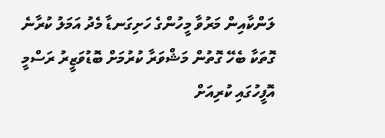ލަންކާއިން މަރުވާ މީހުންގެ ހަށިގަނޑާ މެދު އަމަލު ކުރާނެ ގޮތަކާ ބެހޭ ގޮތުން މަޝްވަރާ ކުރުމަށް ބޮޑުވަޒީރު ރަސްމީ އޮފީހުގައި ކުރިއަށް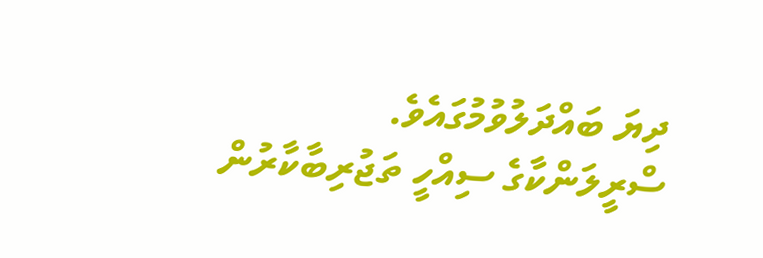ދިޔަ ބައްދަލުވުމުގައެވެ.
ސްރީލަންކާގެ ސިއްހީ ތަޖުރިބާކާރުން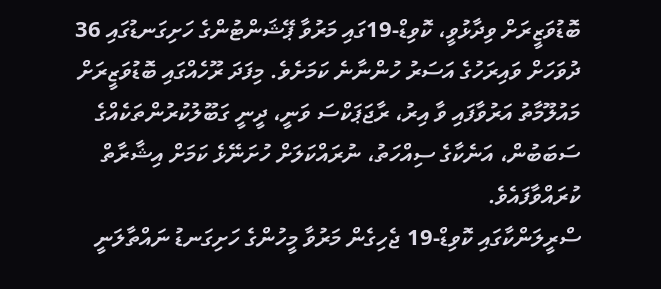ބޮޑުވަޒީރަށް ވިދާޅުވީ، ކޮވިޑް-19ގައި މަރުވާ ޕޭޝަންޓުންގެ ހަށިގަނޑުގައި 36 ދުވަހަށް ވައިރަހުގެ އަސަރު ހުންނާނެ ކަމަށެވެ. މިފަދަ ރޫހެއްގައި ބޮޑުވަޒީރަށް މައުލޫމާތު އަރުވާފައި ވާ އިރު، ރާޖަޕަކްސަ ވަނީ، ދީނީ ގަބޫލުކުރުންތަކެއްގެ ސަބަބުން، އަނެކާގެ ސިއްހަތު، ނުރައްކަލަށް ހުށަނޭޅެ ކަމަށް އިޝާރާތް ކުރައްވާފައެވެ.
ސްރީލަންކާގައި ކޮވިޑް-19 ޖެހިގެން މަރުވާ މީހުންގެ ހަށިގަނޑު ނައްތާލަނީ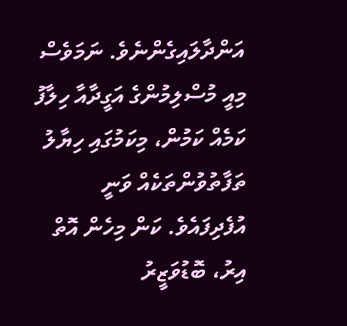އަންދާލައިގެންނެވެ. ނަމަވެސް މިއީ މުސްލިމުންގެ އަގީދާއާ ހިލާފު ކަމެއް ކަމުން، މިކަމުގައި ހިޔާލު ތަފާތުވުންތަކެއް ވަނީ އުފެދިފައެވެ. ކަން މިހެން އޮތް އިރު، ބޮޑުވަޒީރު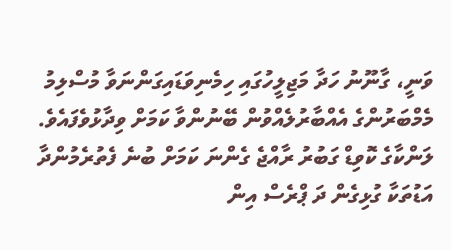ވަނީ، ގާނޫނު ހަދާ މަޖިލީހުގައި ހިމެނިވަޑައިގަންނަވާ މުސްލިމު މެމްބަރުންގެ އެއްބާރުލެއްވުން ބޭނުންވާ ކަމަށް ވިދާޅުވެފައެވެ.
ލަންކާގެ ކޮވިޑް ގަބުރު ރާއްޖެ ގެންނަ ކަމަށް ބުނެ ފެތުރެމުންދާ އަޑުތަކާ ގުޅިގެން ދަ ޕްރެސް އިން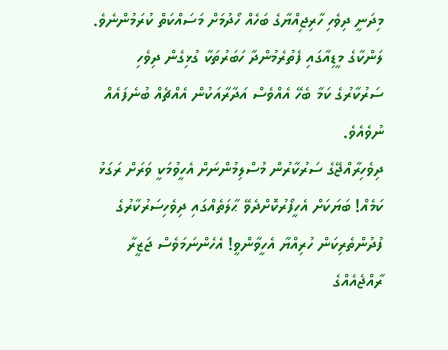މިދަނީ ދިވެހި ހާރިޖިއްޔާގެ ބަހެއް ހޯދުމަށް މަސައްކަތް ކުރަމުންނެވެ. ލަންކާގެ މީޑިއާގައި ފެތުރެމުންދާ ހަބަރުތަކާ ގުޅިގެން ދިވެހި ސަރުކާރުގެ ކަމާ ބެހޭ އެއްވެސް އަދާރާއަކުން އެއްޗެއް ބުނެފައެއް ނުވެއެވެ.
ދިވެހިރާއްޖޭގެ ސަރުކާރުން މުސްލިމުންނަށް އެހީވުމަކީ ވަރަށް ރަގަޅު ކަމެއް! ބަޔަކަށް އެހީފޯރުކޮށްދެވޭ ޙާލަތެއްގައި ދިވެހިސަރުކާރުގެ ފުދުންތެރިކަން ހުރިއްޔާ އެހީވާންވީ! އެހެންނަމަވެސް ޖަޒީރާ ރާއްޖެއެއްގެ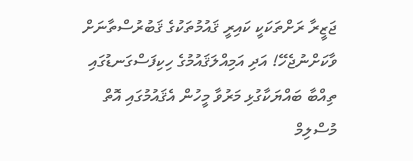ޖަޒީރާ ރަށްތަކަކީ ކައިރީ ޤައުމުތަކުގެ ޤަބުރުސްތާނަށް ވާކަށްނުޖެހޭ! އަދި އަމިއްލަޤައުމުގެ ހިކިފަސްގަނޑުގައި ތިއްބާ ބައްޔަކާގުޅި މަރުވާ މީހުން އެޤައުމުގައި އޮތް މުސްލިމް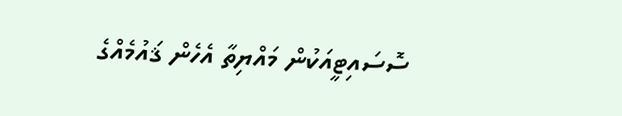ސޮސައިޓީއަކުން މައްޔިތާ އެހެން ޤައުމެއްގެ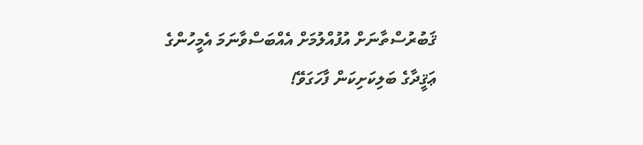ޤަބުރުސްތާނަށް އުފުއްލުމަށް އެއްބަސްވާނަމަ އެމީހުންގެ ޢަޤީދާގެ ބަލިކަށިކަން ފާހަގަވޭ!